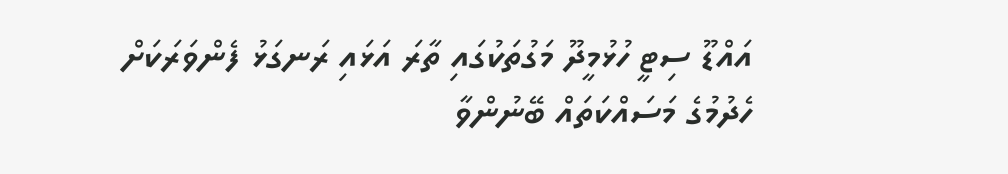އައްޑޫ ސިޓީ ހުޅުމީދޫ މަގުތަކުގައި ތާރަ އަޅައި ރަނގަޅު ފެންވަރަކަށް ހެދުމުގެ މަސައްކަތައް ބޭނުންވާ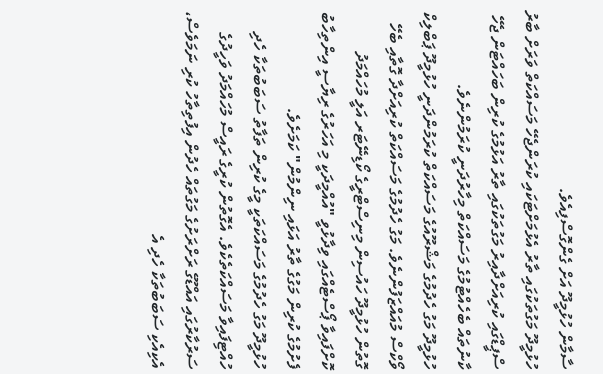ސާމާން ހުޅުމީދޫ އަށް ގެންގޮސްފިއެވެ.
ހުޅުމީދޫ މަގުތަކުގައި ތާރު އެޅުމަށްޓަކައި ކުރަންޖެހޭ މަސައްކަތް ވަރަށް ބާރު ސްޕީޑްގައި ކުރިއަށްދާއިރު މަގުތަކުގައި ތާރު އަޅުމުގެ ކުރިން ބަހައްޓަން ޖެހޭ ކާނުތައް ބެހެއްޓުމުގެ މަސައްކަތް މިހާރުދަނީ ކުރަމުންނެވެ.
ހުޅުމީދޫ މަގު ހެދުމުގެ މަޝްރޫއުގެ މަސައްކަތް ކުރަމުންދަނީ ހުޅުމީދޫ ޕަބްލިކް ވޯކްސް މުއައްޒަފުންނެވެ. މަގު ހެދުމުގެ މަސައްކަތް ކުރިއަށްދާ ގޮތާއި ބެހޭ ގޮތުން ހުޅުމީދޫ ހައުސިން މިނިސްޓްރީގެ ކޯޑިނޭޓަރ އަލީ މުހައްމަދު ކޮށްފައިވާ ޕޯސްޓެއްގައި ވިދާޅުވީ "އުއްމީދަކީ މި އަހަރުގެ ރިޔާސީ އިންތިހާބު ފެށުމުގެ ކުރިން މަގުގެ ތާރު އަޅައި ނިންމުން" ކަމަށެވެ.
ހުޅުމީދޫ މަގު ހެދުމުގެ މަސައްކަތަކީ މީގެ ކުރިން ތަފާތު ސަބަބުތަކާ ހެދި ހުއްޓިފައިވާ މަސައްކަތެކެވެ. އެގޮތުން ކުރީގެ ރައީސް މުހައްމަދު ވަހީދުގެ ސަރުކާރުގައި އައްޑޫގެ ރަށްރަށުގެ މަގުތައް ހެދުން އިފުތިތާހު ކުރި ނަމަވެސް، އެކިއެކި ސަބަބުތަކާ ހެދި އެ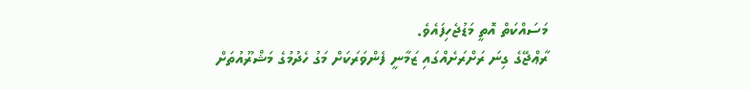މަސައްކަތް އޮތީ މަޑުޖެހިފައެވެ.
ރާޢްޖޭގެ ގިނަ ރަށްރަށެއްގައި ޒަމާނީ ފެންވަރަކަށް މަގު ހެދުމުގެ މަޝްރޫއުތަށް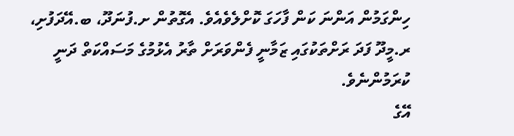ހިންގަމުން އަންނަ ކަން ފާހަގަ ކޮށްލެވެއެވެ. އެގޮތުން ށ.ފުނަދޫ، ބ.އޭދަފުށި، ރ.މީދޫ ފަދަ ރަށްތަކުގައި ޒަމާނީ ފެންވަރަށް ތާރު އެޅުމުގެ މަސައްކަތް ދަނީ ކުރަމުންނެވެ.
އޭގެ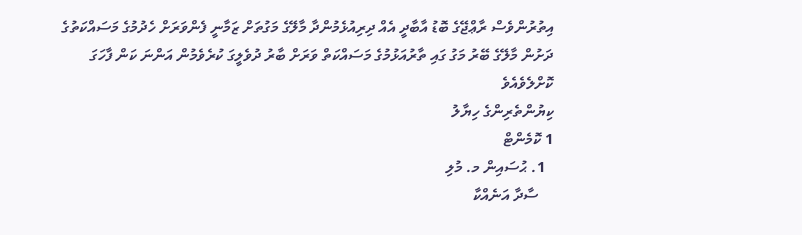އިތުރުންވެސް ރާޢްޖޭގެ ބޮޑު އާބާދީ އެއް ދިރިއުޅެމުންދާ މާލޭގެ މަގުތަށް ޒަމާނީ ފެންވަރަށް ހެދުމުގެ މަސައްކަތުގެ ދަށުން މާލޭގެ ބޭރު މަގު ގައި ތާރުއަޅުމުގެ މަސައްކަތް ވަރަށް ބާރު ދުވެލީގަ ކުރެވެމުން އަންނަ ކަން ފާހަގަ ކޮށްލެވެއެވެ
ކިޔުންތެރިންގެ ހިޔާލު
1 ކޮމެންޓް
  1. ޙުސައިން މ. މުލި
    ސާދާ އަނެއްކާ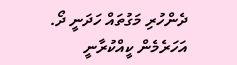ދެންހުރި މަގުތައް ހަދަނީ ދޯ. އަހަރެމެން ކީއްކުރާނީ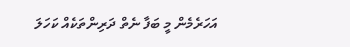އަހަރެމެން މީ ބަފާ ނެތް ދަރިންތަކެއް ކަހަލަ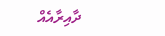ދާއިރާއެއް